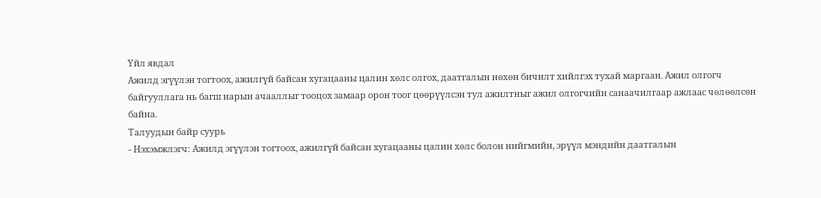Үйл явдал
Ажилд эгүүлэн тогтоох, ажилгүй байсан хугацааны цалин хөлс олгох, даатгалын нөхөн бичилт хийлгэх тухай маргаан. Ажил олгогч байгууллага нь багш нарын ачааллыг тооцох замаар орон тоог цөөрүүлсэн тул ажилтныг ажил олгогчийн санаачилгаар ажлаас чөлөөлсөн байна.
Талуудын байр суурь
- Нэхэмжлэгч: Ажилд эгүүлэн тогтоох, ажилгүй байсан хугацааны цалин хөлс болон нийгмийн, эрүүл мэндийн даатгалын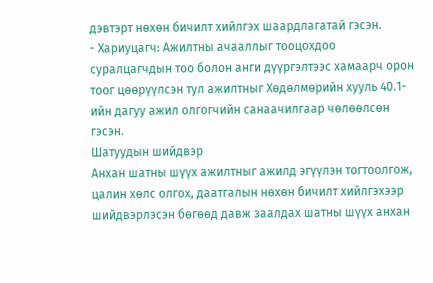дэвтэрт нөхөн бичилт хийлгэх шаардлагатай гэсэн.
- Хариуцагч: Ажилтны ачааллыг тооцохдоо суралцагчдын тоо болон анги дүүргэлтээс хамаарч орон тоог цөөрүүлсэн тул ажилтныг Хөдөлмөрийн хууль 40.1-ийн дагуу ажил олгогчийн санаачилгаар чөлөөлсөн гэсэн.
Шатуудын шийдвэр
Анхан шатны шүүх ажилтныг ажилд эгүүлэн тогтоолгож, цалин хөлс олгох, даатгалын нөхөн бичилт хийлгэхээр шийдвэрлэсэн бөгөөд давж заалдах шатны шүүх анхан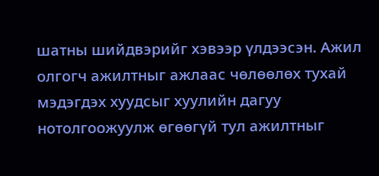шатны шийдвэрийг хэвээр үлдээсэн. Ажил олгогч ажилтныг ажлаас чөлөөлөх тухай мэдэгдэх хуудсыг хуулийн дагуу нотолгоожуулж өгөөгүй тул ажилтныг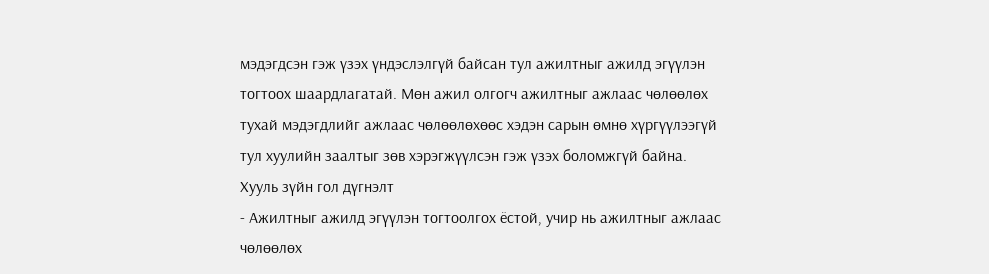мэдэгдсэн гэж үзэх үндэслэлгүй байсан тул ажилтныг ажилд эгүүлэн тогтоох шаардлагатай. Мөн ажил олгогч ажилтныг ажлаас чөлөөлөх тухай мэдэгдлийг ажлаас чөлөөлөхөөс хэдэн сарын өмнө хүргүүлээгүй тул хуулийн заалтыг зөв хэрэгжүүлсэн гэж үзэх боломжгүй байна.
Хууль зүйн гол дүгнэлт
- Ажилтныг ажилд эгүүлэн тогтоолгох ёстой, учир нь ажилтныг ажлаас чөлөөлөх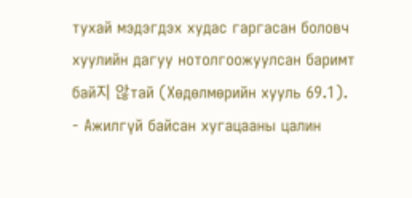тухай мэдэгдэх худас гаргасан боловч хуулийн дагуу нотолгоожуулсан баримт бай지 않тай (Хөдөлмөрийн хууль 69.1).
- Ажилгүй байсан хугацааны цалин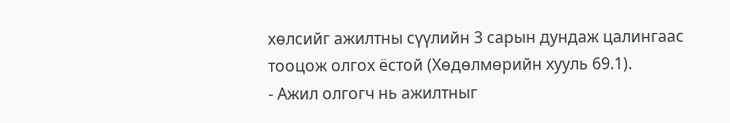хөлсийг ажилтны сүүлийн 3 сарын дундаж цалингаас тооцож олгох ёстой (Хөдөлмөрийн хууль 69.1).
- Ажил олгогч нь ажилтныг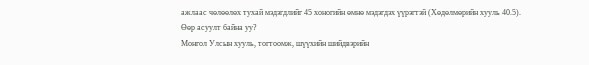ажлаас чөлөөлөх тухай мэдэгдлийг 45 хоногийн өмнө мэдэгдэх үүрэгтэй (Хөдөлмөрийн хууль 40.5).
Өөр асуулт байна уу?
Монгол Улсын хууль, тогтоомж, шүүхийн шийдвэрийн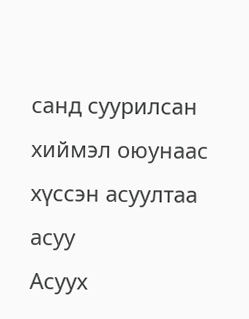санд суурилсан хиймэл оюунаас хүссэн асуултаа асуу
Асуух